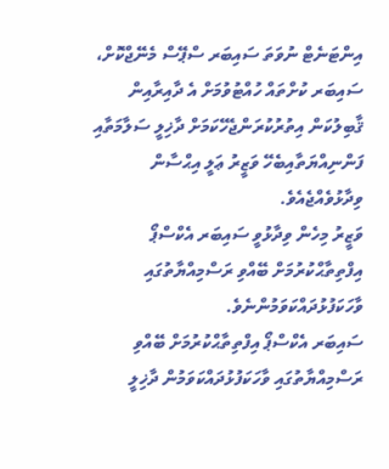އިންޓަނެޓް ނުވަތަ ސައިބަރ ސްޕޭސް މެނޭޖްކޮށް، ސައިބަރ ކުށްތައް ހުއްޓުވުމަށް އެ ދާއިރާއިން ޤާބިލުކަން އިތުރުކުރަންޖެހޭކަމަށް ދާޚިލީ ސަލާމަތާއި ފަންނިއްޔަތާއިބެހޭ ވަޒީރު ޢަލީ އިޙްސާން ވިދާޅުވެއްޖެއެވެ.
ވަޒީރު މިހެން ވިދާޅުވީ ސައިބަރ އެކްސްޕޯ އިފްތިތާޙްކުރުމަށް ބޭއްވި ރަސްމިއްޔާތުގައި ވާހަކަފުޅުދައްކަވަމުންނެވެ.
ސައިބަރ އެކްސްޕޯ އިފްތިތާޙްކުރުމަށް ބޭއްވި ރަސްމިއްޔާތުގައި ވާހަކަފުޅުދައްކަވަމުން ދާޚިލީ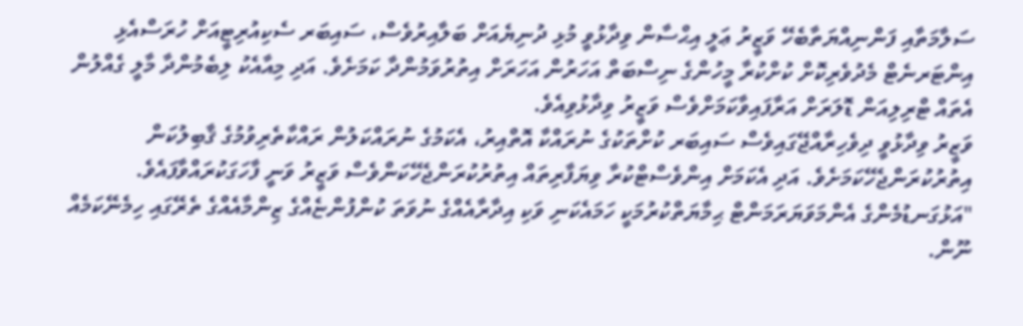ސަލާމަތާއި ފަންނިއްޔަތާބެހޭ ވަޒީރު ޢަލީ އިޙްސާން ވިދާޅުވީ މުޅި ދުނިޔެއަށް ބަލާއިރުވެސް، ސައިބަރ ސެކިއުރިޓީއަށް ހުރަސްއެޅި އިންޓަރނެޓް މެދުވެރިކޮށް ކުށްކުރާ މީހުންގެ ނިސްބަތް އަހަރުން އަހަރަށް އިތުރުވަމުންދާ ކަމަށެވެ. އަދި މިއާއެކު ލިބެމުންދާ މާލީ ގެއްލުން އެތައް ޓްރިލިއަން ޑޮލަރަށް އަރާފައިވާކަމަށްވެސް ވަޒީރު ވިދާޅުވިއެވެ.
ވަޒީރު ވިދާޅުވީ ދިވެހިރާއްޖޭގައިވެސް ސައިބަރ ކުށްތަކުގެ ނުރައްކާ އޮތްއިރު، އެކަމުގެ ނުރައްކަލުން ރައްކާތެރިވުމުގެ ޤާބިލުކަން އިތުރުކުރަންޖެހޭކަމަށެވެ. އަދި އެކަމަށް އިންވެސްޓްކުރާ ވިޔަފާރިތައް އިތުރުކުރަންޖެހޭކަންވެސް ވަޒީރު ވަނީ ފާހަގަކުރައްވާފައެވެ.
"އަޅުގަނޑުމެންގެ އެންމަވަޔަރަމަންޓް ޙިމާޔަތްކުރުމަކީ ހަމައެކަނި ވަކި އިދާރާއެއްގެ ނުވަތަ ކުންފުންޏެއްގެ ޒިންމާއެއްގެ ތެރޭގައި ހިމެނޭކަމެއް ނޫން.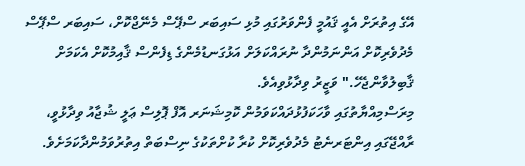އޭގެ އިތުރަށް އެއީ ޤައުމީ ފެންވަރުގައި މުޅި ސައިބަރ ސްޕޭސް މެނޭޖްކޮށް، ސައިބަރ ސްޕޭސް މެދުވެރިކޮށް އަންނަމުންދާ ނުރައްކަލަށް އަޅުގަނޑުމެންގެ ޑިފެންސް ޤާއިމުކޮށް އެކަމަށް ޤާބިލުވާންޖެހޭ." ވަޒީރު ވިދާޅުވިއެވެ.
މިރަސްމިއްޔާތުގައި ވާހަކަފުޅުދައްކަވަމުން ކޮމިޝަނަރ އޮފް ޕޮލިސް ޢަލީ ޝުޖާއު ވިދާޅުވީ، ރާއްޖޭގައި އިންޓަރނެޓު މެދުވެރިކޮށް ކުރާ ކުށްތަކުގެ ނިސްބަތް އިތުރުވަމުންދާކަމަށެވެ.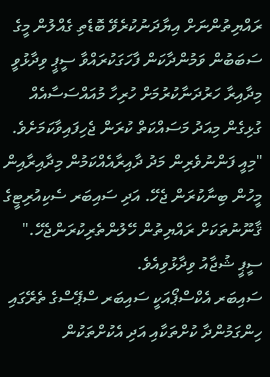ރައްޔިތުންނަށް އިޔާދަނުކުރެވޭ ބޮޑެތި ގެއްލުން މީގެ ސަބަބުން ވަމުންދާކަން ފާހަގަކުރައްވާ ސީޕީ ވިދާޅުވީ މިދާއިރާ ހަރުދަނާކުރުމަށް ހުރިހާ މުއައްސަސާއެއް ގުޅިގެން މިއަދު މަސައްކަތް ކުރަން ޖެހިފައިވާކަމަށެވެ.
"މިއީ ފަންނުވެރިން މަދު ދާއިރާއެއްކަމުން މިދާއިރާއިން މީހުން ބިނާކުރަން ޖެހޭ. އަދި ސައިބަރ ސެކިއުރިޓީގެ ޤާނޫނުތަކަށް ރައްޔިތުން ހޭލުންތެރިކުރަންޖެހޭ." ސީޕީ ޝުޖާއު ވިދާޅުވިއެވެ.
ސައިބަރ އެކްސްޕޯއަކީ ސައިބަރ ސްޕޭސްގެ ތެރޭގައި ހިންގަމުންދާ ކުށްތަކާއި އަދި އެކުށްތަކުން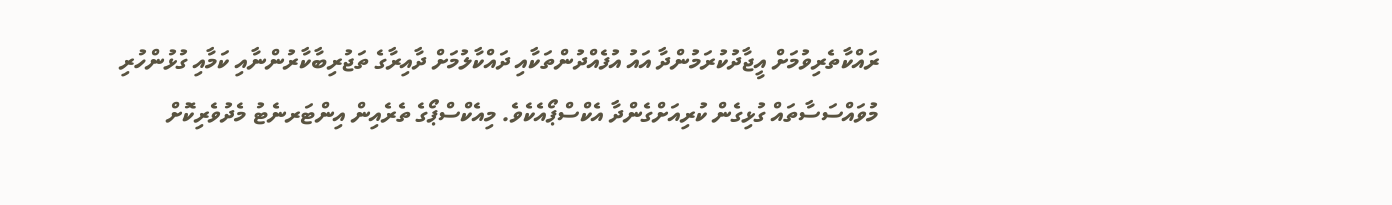ރައްކާތެރިވުމަށް އީޖާދުކުރަމުންދާ އައު އުފެއްދުންތަކާއި ދައްކާލުމަށް ދާއިރާގެ ތަޖުރިބާކާރުންނާއި ކަމާއި ގުޅުންހުރި މުވައްސަސާތައް ގުޅިގެން ކުރިއަށްގެންދާ އެކްސްޕޯއެކެވެ. މިއެކްސްޕޯގެ ތެރެއިން އިންޓަރނެޓު މެދުވެރިކޮށް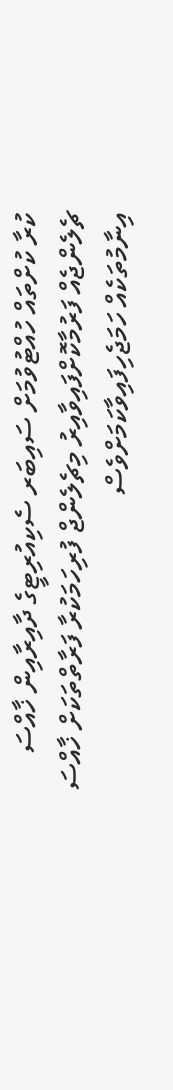ކުރާ ކުށްތައް ހުއްޓުވުމަށް ސައިބަރ ސެކިއުރިޓީގެ ދާއިރާއިން ޚާއްސަ ޗެލެންޖެއް ފަރުމާކޮށްފައިވާއިރު މިޗެލެންޖް ފުރިހަމަކުރާ ފަރާތްތަކަށް ޚާއްސަ އިނާމުތަކެއް ހަމަޖެހިފައިވާކަމަށްވެސް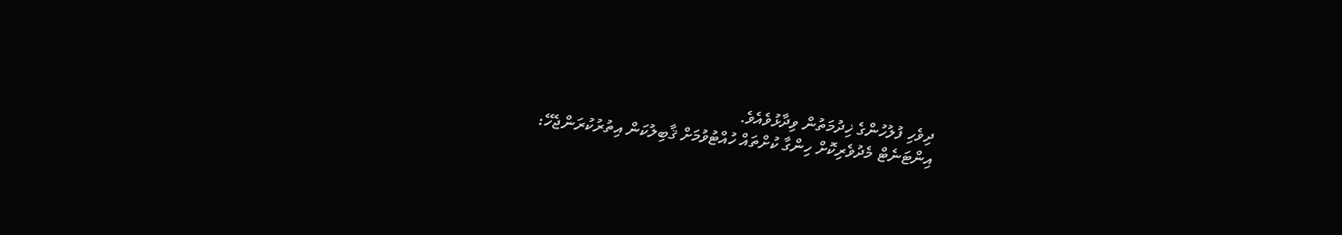ދިވެހި ފުލުހުންގެ ޚިދުމަތުން ވިދާޅުވެއެވެ.
އިންޓަނެޓް މެދުވެރިކޮށް ހިންގާ ކުށްތައް ހުއްޓުވުމަށް ޤާބިލުކަން އިތުރުކުރަންޖެހޭ: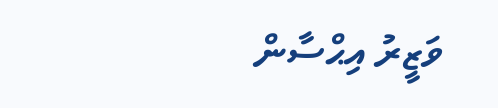ވަޒީރު އިޙްސާން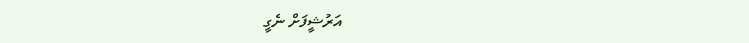އަރުޝީފަށް ނެގީ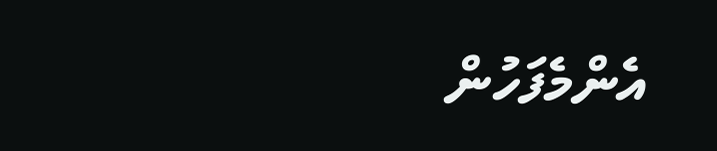އެންމެފަހުން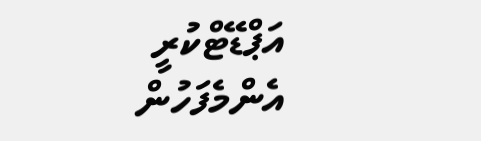އަޕްޑޭޓްކުރީ
އެންމެފަހުން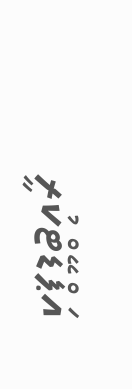އަޕްޑޭޓްކުރީ